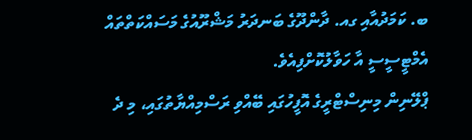ބ. ކަމަދުއާއި ގއ. ދާންދޫގެ ބަނދަރު މަޝްރޫއުގެ މަސައްކަތްތައް އެމްޓީސީސީ އާ ހަވާލުކޮށްފިއެވެ.
ޕްލޭނިން މިނިސްޓްރީގެ އޮފީހުގައި ބޭއްވި ރަސްމިއްޔާތުގައި، މި ދެ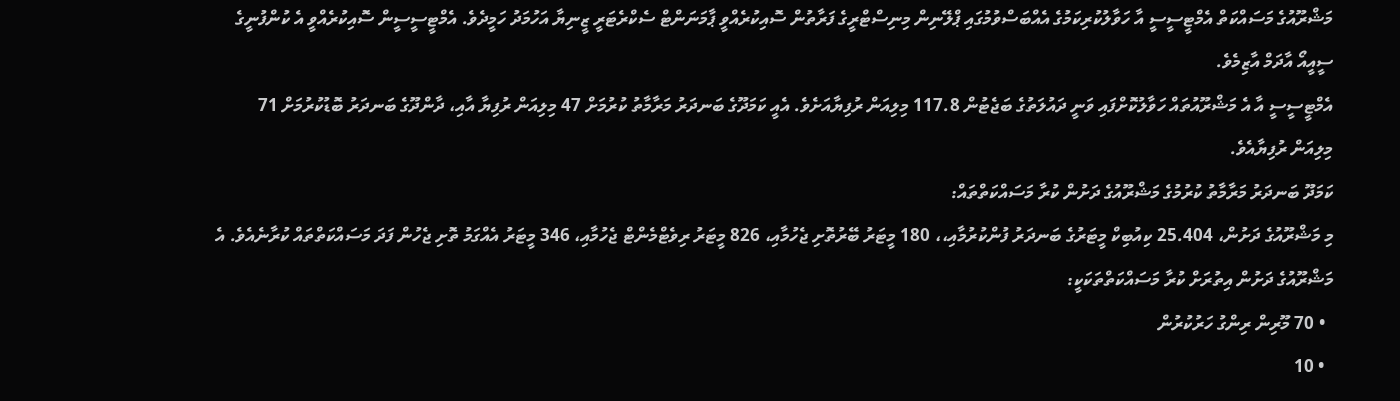މަޝްރޫއުގެ މަސައްކަތް އެމްޓީސީސީ އާ ހަވާލުކުރިކަމުގެ އެއްބަސްވުމުގައި ޕްލޭނިން މިނިސްޓްރީގެ ފަރާތުން ސޮއިކުރެއްވީ ޕާމަނަންޓް ސެކްރެޓަރީ ޒީނިޔާ އަހުމަދު ހަމީދެވެ. އެމްޓީސީސީން ސޮއިކުރެއްވީ އެ ކުންފުނީގެ ސީއީއޯ އާދަމް އާޒިމެވެ.
އެމްޓީސީސީ އާ އެ މަޝްރޫއުތައް ހަވާލުކޮށްފައި ވަނީ ދައުލަތުގެ ބަޖެޓުން 117.8 މިލިއަން ރުފިޔާއަށެވެ. އެއީ ކަމަދޫގެ ބަނދަރު މަރާމާތު ކުރުމަށް 47 މިލިއަން ރުފިޔާ އާއި، ދާންދޫގެ ބަނދަރު ބޮޑުކުރުމަށް 71 މިލިއަން ރުފިޔާއެވެ.
ކަމަދޫ ބަނދަރު މަރާމާތު ކުރުމުގެ މަޝްރޫއުގެ ދަށުން ކުރާ މަސައްކަތްތައް:
މި މަޝްރޫއުގެ ދަށުން، 25.404 ކިއުބިކް މީޓަރުގެ ބަނދަރު ފުންކުރުމާއި،، 180 މީޓަރު ބޭރުތޮށި ޖެހުމާއި، 826 މީޓަރު ރިވެޓްމެންޓް ޖެހުމާއި، 346 މީޓަރު އެއްގަމު ތޮށި ޖެހުން ފަދަ މަސައްކަތްތައް ކުރާނެއެވެ. އެ މަޝްރޫއުގެ ދަށުން އިތުރަށް ކުރާ މަސައްކަތްތަކަކީ:
  • 70 މޫރިން ރިންގު ހަރުކުރުން
  • 10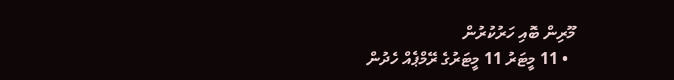މޫރިން ބޮއި ހަރުކުރުން
  • 11 މީޓަރު 11 މީޓަރުގެ ރޭމްޕެއް ހެދުން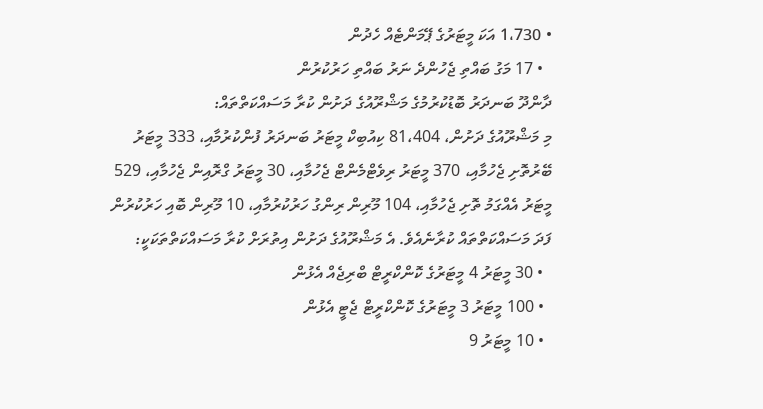• 1،730 އަކަ މީޓަރުގެ ޕޭމަންޓެއް ހެދުން
  • 17 މަގު ބައްތި ޖެހުންދެ ނަރު ބައްތި ހަރުކުރުން
ދާންދޫ ބަނދަރު ބޮޑުކުރުމުގެ މަޝްރޫއުގެ ދަށުން ކުރާ މަސައްކަތްތައް:
މި މަޝްރޫއުގެ ދަށުން، 81،404 ކިއުބިކް މީޓަރު ބަނދަރު ފުންކުރުމާއި، 333 މީޓަރު ބޭރުތޮށި ޖެހުމާއި، 370 މީޓަރު ރިވެޓްމެންޓް ޖެހުމާއި، 30 މީޓަރު ގްރޮއިން ޖެހުމާއި، 529 މީޓަރު އެއްގަމު ތޮށި ޖެހުމާއި، 104 މޫރިން ރިންގު ހަރުކުރުމާއި، 10 މޫރިން ބޮއި ހަރުކުރުން ފަދަ މަސައްކަތްތައް ކުރާނެއެވެ. އެ މަޝްރޫއުގެ ދަށުން އިތުރަށް ކުރާ މަސައްކަތްތަކަކީ:
  • 30 މީޓަރު 4 މީޓަރުގެ ކޮންކްރީޓް ބްރިޖެއް އެޅުން
  • 100 މީޓަރު 3 މީޓަރުގެ ކޮންކްރީޓް ޖެޓީ އެޅުން
  • 10 މީޓަރު 9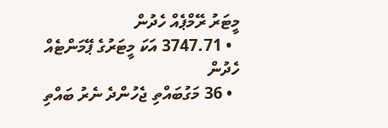މީޓަރު ރޭމްޕެއް ހެދުން
  • 3747.71 އަކަ މީޓަރުގެ ޕޭމަންޓެއް ހެދުން
  • 36 މަގުބައްތި ޖެހުންދެ ނެރު ބައްތި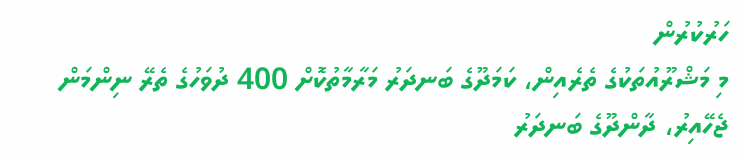ހަރުކުރުން
މި މަޝްރޫއުތަކުގެ ތެރެއިން، ކަމަދޫގެ ބަނދަރު މަރާމާތުކޮށް 400 ދުވަހުގެ ތެރޭ ނިންމަން ޖެހޭއިރު، ދާންދޫގެ ބަނދަރު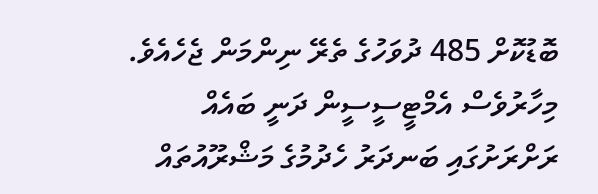ބޮޑުކޮށް 485 ދުވަހުގެ ތެރޭ ނިންމަން ޖެހެއެވެ.
މިހާރުވެސް އެމްޓީސީސީން ދަނީ ބައެއް ރަށްރަށުގައި ބަނދަރު ހެދުމުގެ މަޝްރޫއުތައް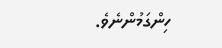ހިންގަމުންނެވެ.